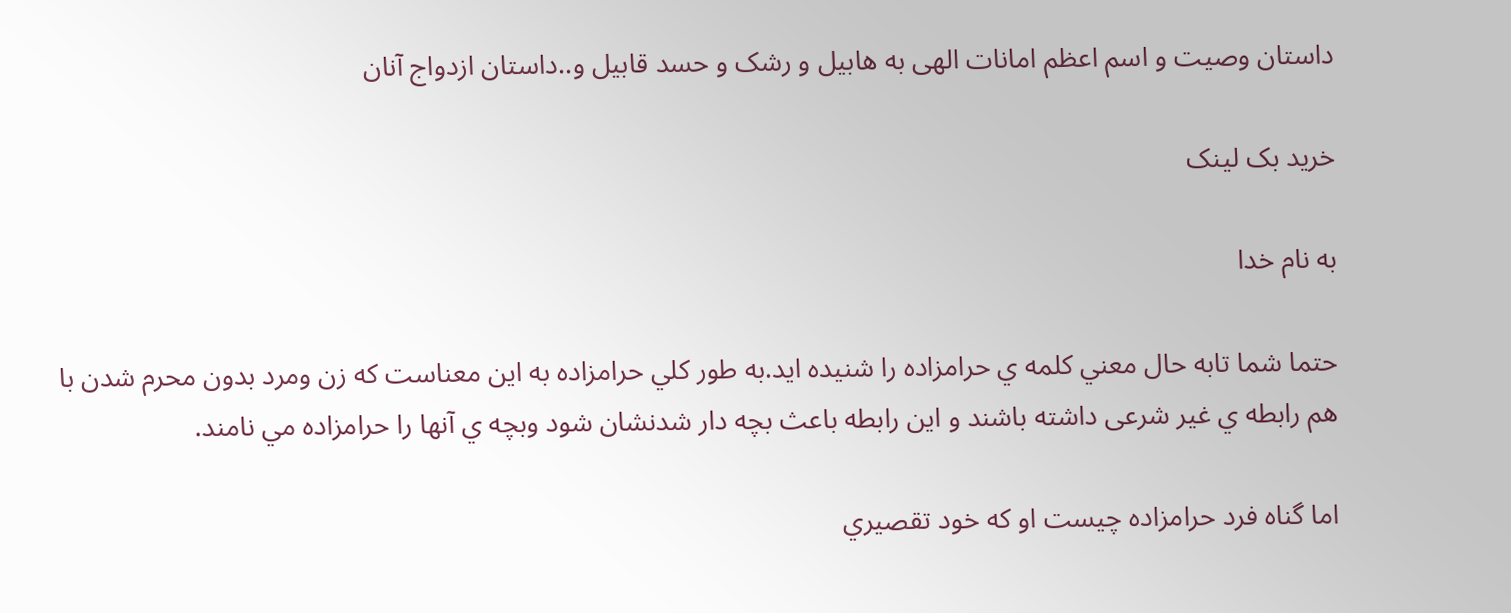داستان وصیت و اسم اعظم امانات الهی به هابیل و رشک و حسد قابیل و..داستان ازدواج آنان

خرید بک لینک

به نام خدا

حتما شما تابه حال معني کلمه ي حرامزاده را شنيده ايد.به طور کلي حرامزاده به اين معناست که زن ومرد بدون محرم شدن با هم رابطه ي غیر شرعی داشته باشند و اين رابطه باعث بچه دار شدنشان شود وبچه ي آنها را حرامزاده مي نامند.

اما گناه فرد حرامزاده چيست او که خود تقصيري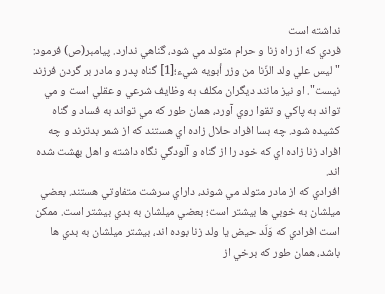نداشته است
فردي كه از راه زنا و حرام متولد مي شود، گناهي ندارد. پيامبر(ص) فرمود: "ليس علي ولد الزّنا من وزر أبويه شيء؛[1] گناه پدر و مادر بر گردن فرزند نيست". او نيز مانند ديگران مکلف به وظايف شرعي و عقلي است و مي تواند به پاكي و تقوا روي آورد، همان طور كه مي تواند به فساد و گناه كشيده شود. چه بسا افراد حلال زاده اي هستند كه از شمر بدترند و چه افراد زنا زاده اي كه خود را از گناه و آلودگي نگاه داشته و اهل بهشت شده اند.
افرادي كه از مادر متولد مي شوند، داراي سرشت متفاوتي هستند. بعضي ميلشان به خوبي ها بيشتر است؛ بعضي ميلشان به بدي بيشتر است. ممكن است افرادي كه وَلَد حيض يا ولد زنا بوده اند، بيشتر ميلشان به بدي ها باشد، همان طور كه برخي از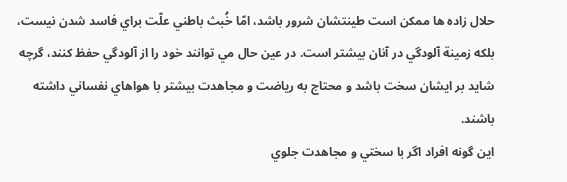حلال زاده ها ممكن است طينتشان شرور باشد، امّا خُبث باطني علّت براي فاسد شدن نيست، بلكه زمينة آلودگي در آنان بيشتر است. در عين حال مي توانند خود را از آلودگي حفظ كنند، گرچه شايد بر ايشان سخت باشد و محتاج به رياضت و مجاهدت بيشتر با هواهاي نفساني داشته باشند.
اين گونه افراد اگر با سختي و مجاهدت جلوي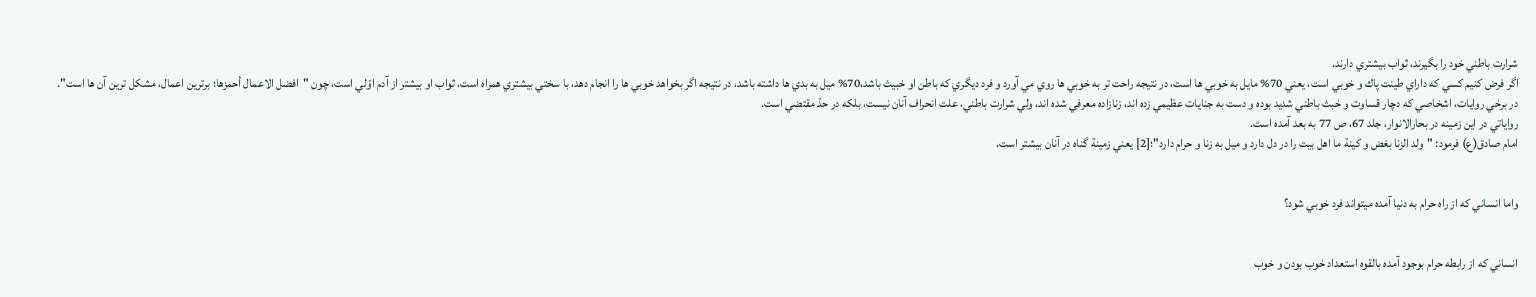شرارت باطني خود را بگيرند، ثواب بيشتري دارند.
اگر فرض كنيم كسي كه داراي طينت پاك و خوبي است، يعني 70% مايل به خوبي ها است، در نتيجه راحت تر به خوبي ها روي مي آورد و فرد ديگري كه باطن او خبيث باشد،70% ميل به بدي ها داشته باشد، در نتيجه اگر بخواهد خوبي ها را انجام دهد، با سختي بيشتري همراه است، ثواب او بيشتر از آدم اوّلي است، چون "افضل الاعمال أحمزها؛ برترين اعمال، مشكل ترين آن ها است".
در برخي روايات، اشخاصي كه دچار قساوت و خبث باطني شديد بوده و دست به جنايات عظيمي زده اند، زنازاده معرفي شده اند، ولي شرارت باطني، علت انحراف آنان نيست، بلكه در حدّ مقتضي است.
رواياتي در اين زمينه در بحارالانوار، جلد 67، ص 77 به بعد آمده است.
امام صادق(ع) فرمود: "ولد الزنا بغض و كينة ما اهل بيت را در دل دارد و ميل به زنا و حرام دارد"؛[2] يعني زمينة گناه در آنان بيشتر است.


واما انساني که از راه حرام به دنيا آمده ميتواند فرد خوبي شود؟


انساني که از رابطه حرام بوجود آمده بالقوه استعداد خوب بودن و خوب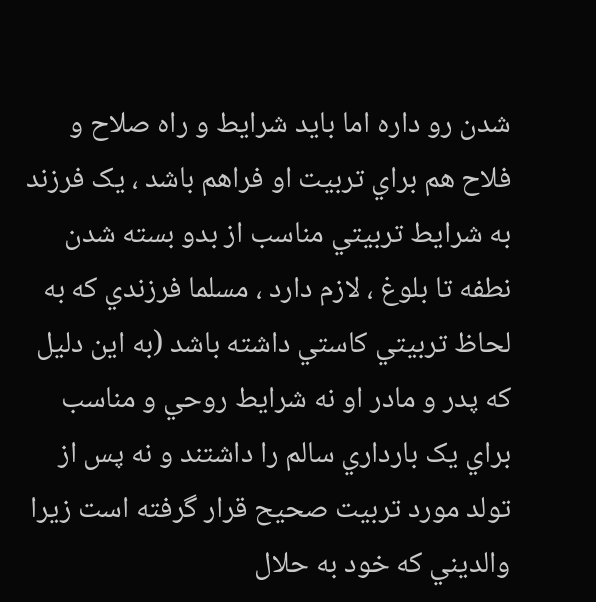شدن رو داره اما بايد شرايط و راه صلاح و فلاح هم براي تربيت او فراهم باشد ، يک فرزند به شرايط تربيتي مناسب از بدو بسته شدن نطفه تا بلوغ ، لازم دارد ، مسلما فرزندي که به لحاظ تربيتي کاستي داشته باشد (به اين دليل که پدر و مادر او نه شرايط روحي و مناسب براي يک بارداري سالم را داشتند و نه پس از تولد مورد تربيت صحيح قرار گرفته است زيرا والديني که خود به حلال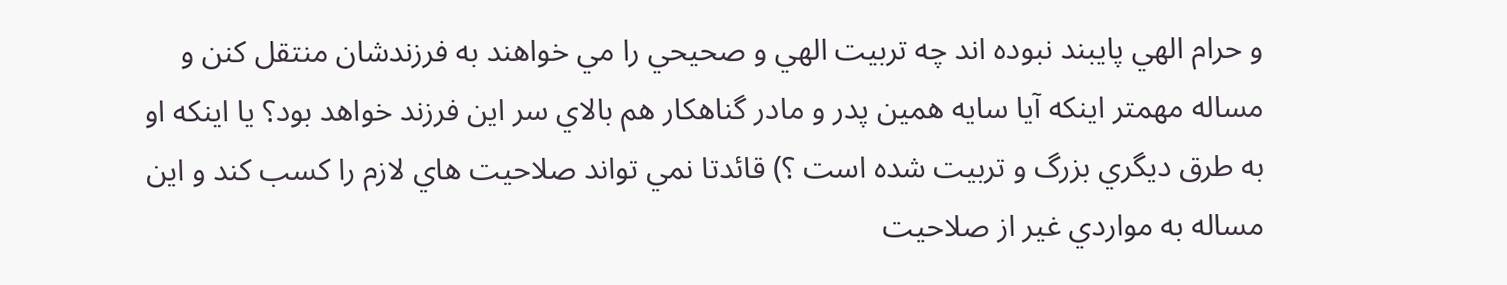و حرام الهي پايبند نبوده اند چه تربيت الهي و صحيحي را مي خواهند به فرزندشان منتقل کنن و مساله مهمتر اينکه آيا سايه همين پدر و مادر گناهکار هم بالاي سر اين فرزند خواهد بود؟ يا اينکه او به طرق ديگري بزرگ و تربيت شده است ؟) قائدتا نمي تواند صلاحيت هاي لازم را کسب کند و اين مساله به مواردي غير از صلاحيت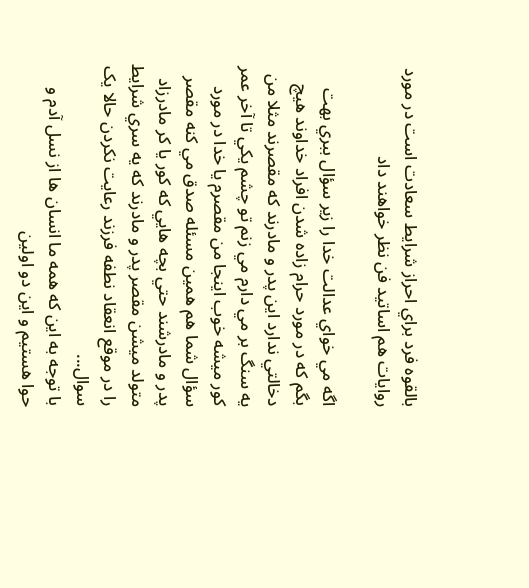بالقوه فرد براي احراز شرايط سعادت است در مورد روايات هم اساتيد فن نظر خواهند داد

اگه مي خواي عدالت خدا را زير سؤال ببري بهت بگم كه در مورد حرام زاده شدن افراد خداوند هيچ دخالتي ندارد اين پدر و مادرند كه مقصرند مثلا من يه سنگ بر مي دارم مي زنم تو چشم يكي تا آخر عمر كور ميشه خوب اينجا من مقصرم يا خدا در مورد سؤال شما هم همين مسئله صدق مي كنه مقصر پدر و مادرشند حتي بچه هايي كه كور يا كر مادرزاد متولد ميشن مقصر پدر و مادرند كه يه سري شرايط را در موقع انعقاد نطفه فرزند رعايت نكردن حالا یک سوال...
با توجه به این که همه ما انسان ها از نسل آدم و حوا هستیم و این دو اولین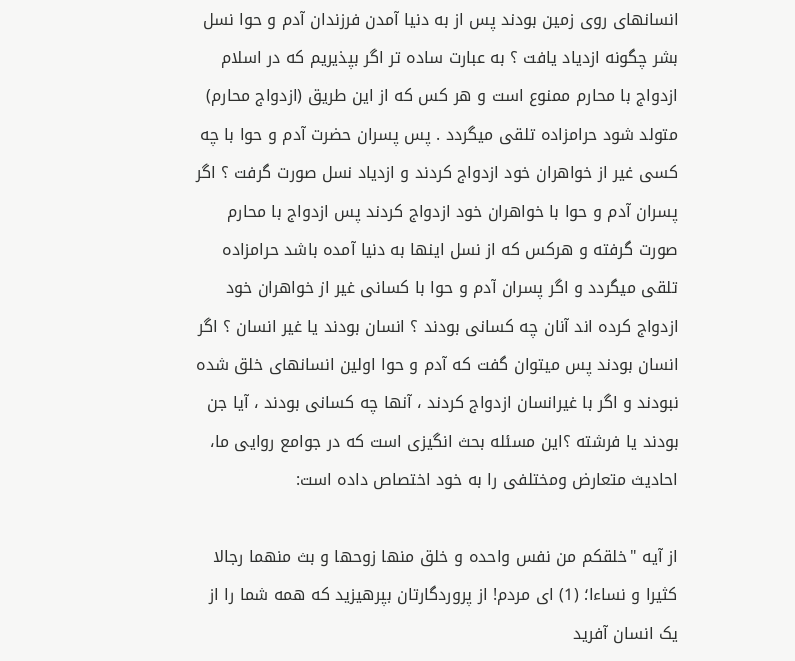انسانهای روی زمین بودند پس از به دنیا آمدن فرزندان آدم و حوا نسل بشر چگونه ازدیاد یافت ؟ به عبارت ساده تر اگر بپذیریم که در اسلام ازدواج با محارم ممنوع است و هر کس که از این طریق (ازدواج محارم) متولد شود حرامزاده تلقی میگردد . پس پسران حضرت آدم و حوا با چه کسی غیر از خواهران خود ازدواج کردند و ازدیاد نسل صورت گرفت ؟ اگر پسران آدم و حوا با خواهران خود ازدواج کردند پس ازدواج با محارم صورت گرفته و هرکس که از نسل اینها به دنیا آمده باشد حرامزاده تلقی میگردد و اگر پسران آدم و حوا با کسانی غیر از خواهران خود ازدواج کرده اند آنان چه کسانی بودند ؟ انسان بودند یا غیر انسان ؟ اگر انسان بودند پس میتوان گفت که آدم و حوا اولین انسانهای خلق شده نبودند و اگر با غیرانسان ازدواج کردند ، آنها چه کسانی بودند ، آیا جن بودند یا فرشته ؟این مسئله بحث انگیزی است که در جوامع روایی ما، احادیث متعارض ومختلفی را به خود اختصاص داده است:

از آیه "خلقکم من نفس واحده و خلق منها زوحها و بث منهما رجالا کثیرا و نساءا؛ (1) ای مردم! از پروردگارتان بپرهیزید که همه شما را از یک انسان آفرید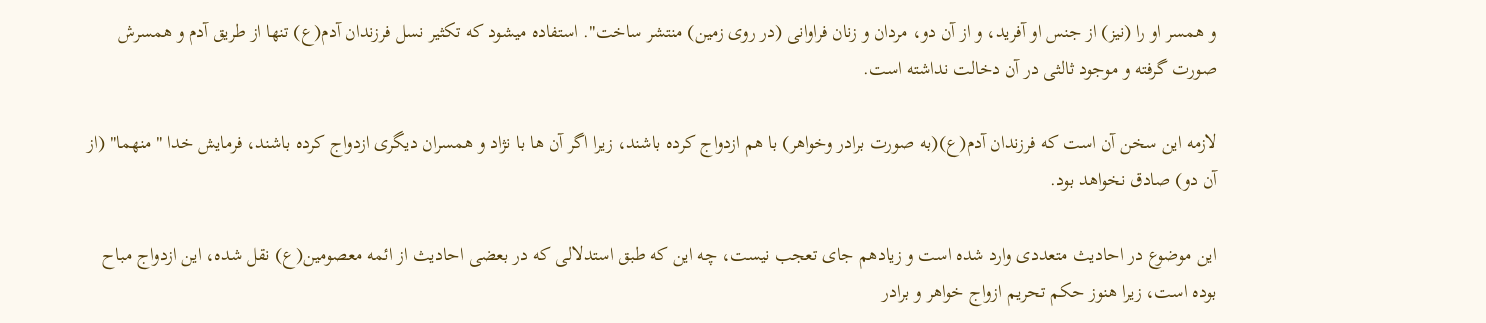و همسر او را (نیز) از جنس او آفرید، و از آن دو، مردان و زنان فراوانی (در روی زمین) منتشر ساخت". استفاده میشود که تکثیر نسل فرزندان آدم(ع) تنها از طریق آدم و همسرش صورت گرفته و موجود ثالثی در آن دخالت نداشته است.

لازمه این سخن آن است که فرزندان آدم(ع)(به صورت برادر وخواهر) با هم ازدواج کرده باشند، زیرا اگر آن ها با نژاد و همسران دیگری ازدواج کرده باشند، فرمایش خدا "منهما" (از آن دو) صادق نخواهد بود.

این موضوع در احادیث متعددی وارد شده است و زیادهم جای تعجب نیست، چه این که طبق استدلالی که در بعضی احادیث از ائمه معصومین(ع) نقل شده، این ازدواج مباح بوده است، زیرا هنوز حکم تحریم ازواج خواهر و برادر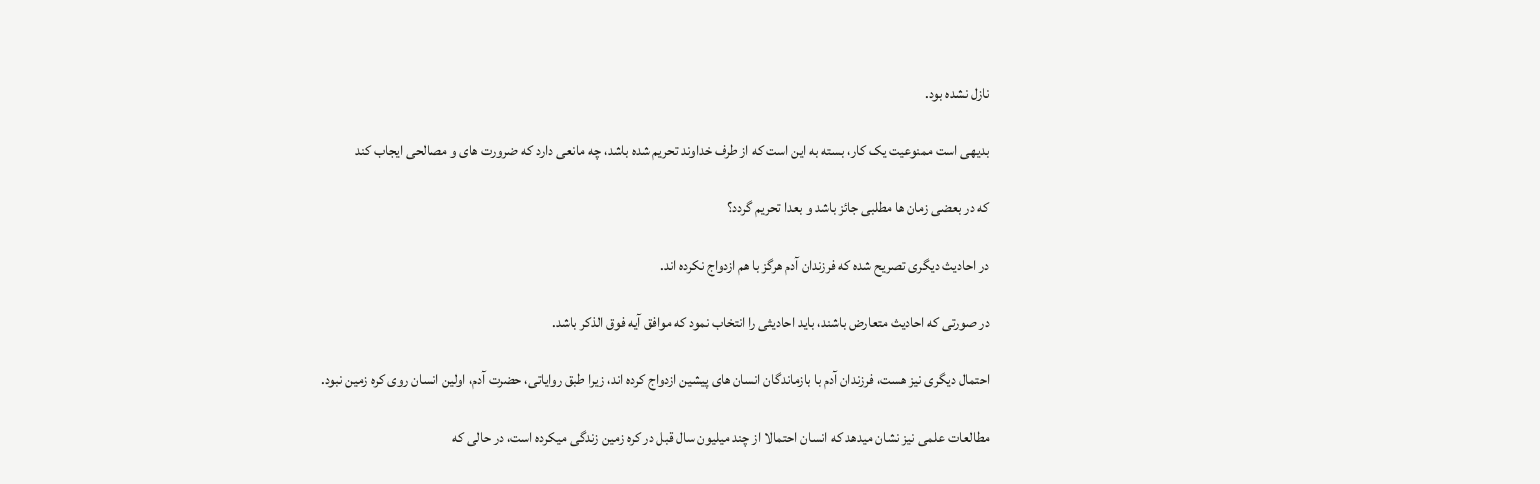نازل نشده بود.

بدیهی است ممنوعیت یک کار، بسته به این است که از طرف خداوند تحریم شده باشد، چه مانعی دارد که ضرورت های و مصالحی ایجاب کند

که در بعضی زمان ها مطلبی جائز باشد و بعدا تحریم گردد؟

در احادیث دیگری تصریح شده که فرزندان آدم هرگز با هم ازدواج نکرده اند.

در صورتی که احادیث متعارض باشند، باید احادیثی را انتخاب نمود که موافق آیه فوق الذکر باشد.

احتمال دیگری نیز هست، فرزندان آدم با بازماندگان انسان های پیشین ازدواج کرده اند، زیرا طبق روایاتی، حضرت آدم، اولین انسان روی کره زمین نبود.

مطالعات علمی نیز نشان میدهد که انسان احتمالا از چند میلیون سال قبل در کره زمین زندگی میکرده است، در حالی که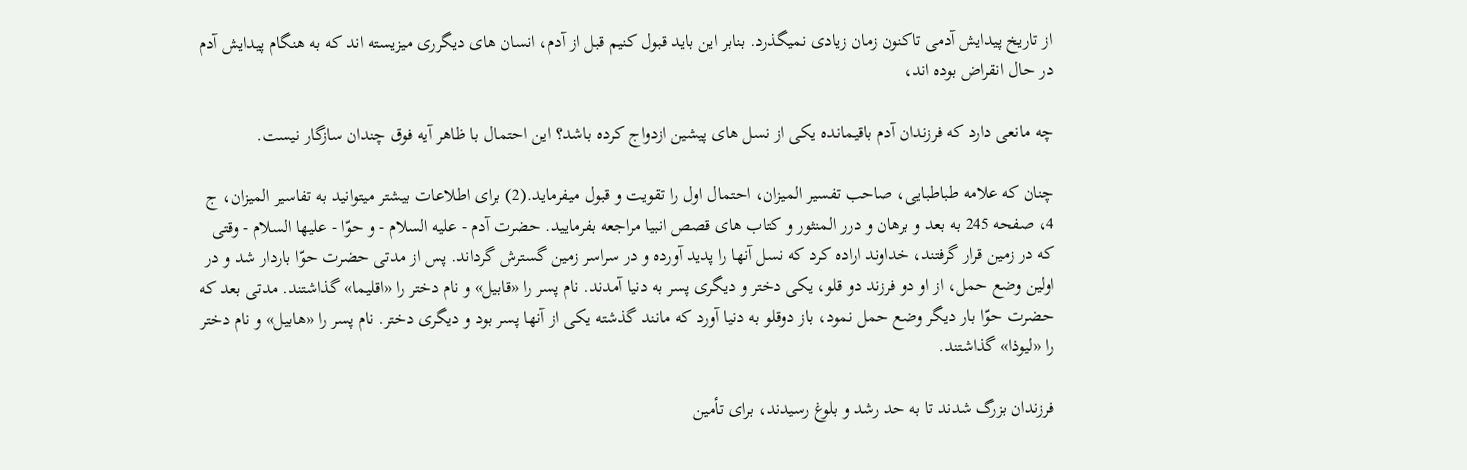از تاریخ پیدایش آدمی تاکنون زمان زیادی نمیگذرد. بنابر این باید قبول کنیم قبل از آدم، انسان های دیگرری میزیسته اند که به هنگام پیدایش آدم در حال انقراض بوده اند،

چه مانعی دارد که فرزندان آدم باقیمانده یکی از نسل های پیشین ازدواج کرده باشد؟ این احتمال با ظاهر آیه فوق چندان سازگار نیست.

چنان که علامه طباطبایی، صاحب تفسیر المیزان، احتمال اول را تقویت و قبول میفرماید.(2) برای اطلاعات بیشتر میتوانید به تفاسیر المیزان، ج 4، صفحه 245 به بعد و برهان و درر المنثور و کتاب های قصص انبیا مراجعه بفرمایید. حضرت آدم - عليه السلام - و حوّا - عليها السلام - وقتى كه در زمين قرار گرفتند، خداوند اراده كرد كه نسل آنها را پديد آورده و در سراسر زمين گسترش گرداند. پس از مدتى حضرت حوّا باردار شد و در اولين وضع حمل، از او دو فرزند دو قلو، يكى دختر و ديگرى پسر به دنيا آمدند. نام پسر را «قابيل» و نام دختر را «اقليما» گذاشتند. مدتى بعد كه حضرت حوّا بار ديگر وضع حمل نمود، باز دوقلو به دنيا آورد كه مانند گذشته يكى از آنها پسر بود و ديگرى دختر. نام پسر را «هابيل» و نام دختر را «ليوذا» گذاشتند.

فرزندان بزرگ شدند تا به حد رشد و بلوغ رسيدند، براى تأمين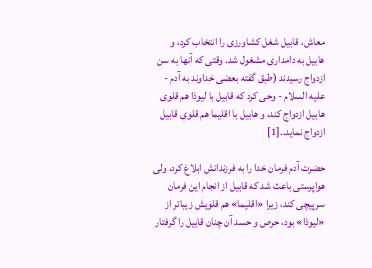معاش، قابيل شغل كشاورزى را انتخاب كرد، و هابيل به دامدارى مشغول شد. وقتى كه آنها به سن ازدواج رسيدند (طبق گفته بعضى خداوند به آدم - عليه السلام - وحى كرد كه قابيل با ليوذا هم قلوى هابيل ازدواج كند، و هابيل با اقليما هم قلوى قابيل ازدواج نمايد..[1]

حضرت آدم فرمان خدا را به فرزندانش ابلاغ كرد، ولى هواپرستى باعث شد كه قابيل از انجام اين فرمان سرپيچى كند، زيرا «اقليما» هم قلويش زيباتر از «ليوذا» بود، حرص و حسد آن چنان قابيل را گرفتار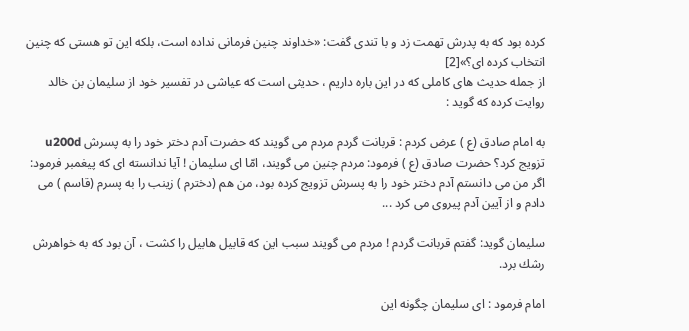كرده بود كه به پدرش تهمت زد و با تندى گفت: «خداوند چنين فرمانى نداده است، بلكه اين تو هستى كه چنين انتخاب كرده اى؟»[2]
از جمله حدیث هاى كاملى كه در این باره داریم ، حدیثى است كه عیاشى در تفسیر خود از سلیمان بن خالد روایت كرده كه گوید :

به امام صادق (ع ) عرض كردم : قربانت گردم مردم مى گویند كه حضرت آدم دختر خود را به پسرش u200d تزویج كرد؟ حضرت صادق (ع ) فرمود: مردم چنین مى گویند، امّا اى سلیمان ! آیا ندانسته اى كه پیغمبر فرمود: اگر من مى دانستم آدم دختر خود را به پسرش تزویج كرده بود، من هم (دخترم ) زینب را به پسرم (قاسم ) مى دادم و از آیین آدم پیروى مى كرد ...

سلیمان گوید: گفتم قربانت گردم ! مردم مى گویند سبب این كه قابیل هابیل را كشت ، آن بود كه به خواهرش رشك برد.

امام فرمود : اى سلیمان چگونه این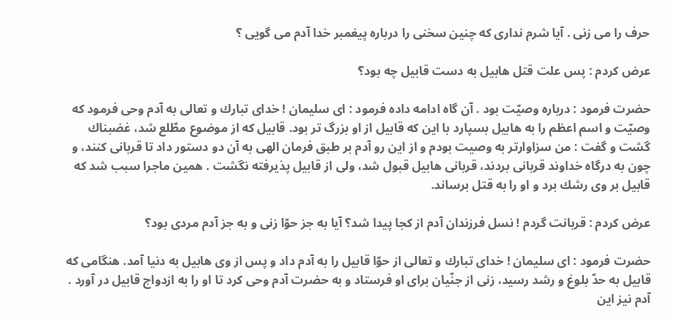حرف را مى زنى . آیا شرم ندارى كه چنین سخنى را درباره پیغمبر خدا آدم مى گویى ؟

عرض كردم : پس علت قتل هابیل به دست قابیل چه بود؟

حضرت فرمود : درباره وصیّت بود . آن گاه ادامه داده فرمود : اى سلیمان ! خداى تبارك و تعالى به آدم وحى فرمود كه وصیّت و اسم اعظم را به هابیل بسپارد با این كه قابیل از او بزرگ تر بود. قابیل كه از موضوع مطّلع شد، غضبناك گشت و گفت : من سزاوارتر به وصیت بودم و از این رو آدم بر طبق فرمان الهى به آن دو دستور داد تا قربانى كنند، و چون به درگاه خداوند قربانى بردند، قربانى هابیل قبول شد، ولى از قابیل پذیرفته نگشت . همین ماجرا سبب شد كه قابیل بر وى رشك برد و او را به قتل برساند.

عرض كردم : قربانت گردم ! نسل فرزندان آدم از كجا پیدا شد؟ آیا به جز حوّا زنى و به جز آدم مردى بود؟

حضرت فرمود : اى سلیمان ! خداى تبارك و تعالى از حوّا قابیل را به آدم داد و پس از وى هابیل به دنیا آمد. هنگامى كه قابیل به حدّ بلوغ و رشد رسید، زنى از جنّیان براى او فرستاد و به حضرت آدم وحى كرد تا او را به ازدواج قابیل در آورد . آدم نیز این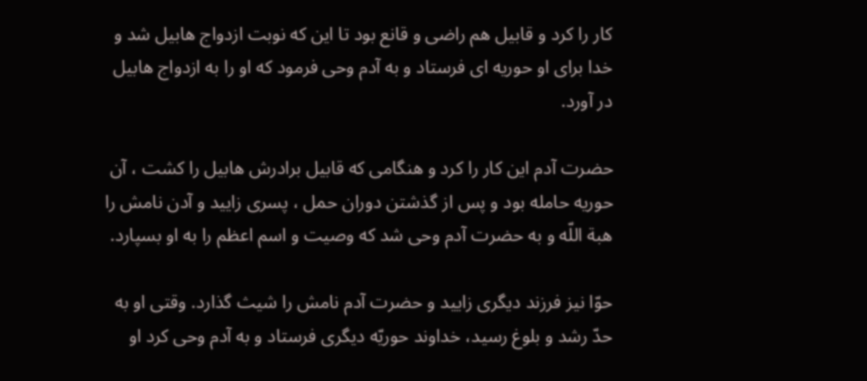كار را كرد و قابیل هم راضى و قانع بود تا این كه نوبت ازدواج هابیل شد و خدا براى او حوریه اى فرستاد و به آدم وحى فرمود كه او را به ازدواج هابیل در آورد.

حضرت آدم این كار را كرد و هنگامى كه قابیل برادرش هابیل را كشت ، آن حوریه حامله بود و پس از گذشتن دوران حمل ، پسرى زایید و آدن نامش را هبة اللّه و به حضرت آدم وحى شد كه وصیت و اسم اعظم را به او بسپارد.

حوّا نیز فرزند دیگرى زایید و حضرت آدم نامش را شیث گذارد. وقتى او به حدّ رشد و بلوغ رسید، خداوند حوریّه دیگرى فرستاد و به آدم وحى كرد او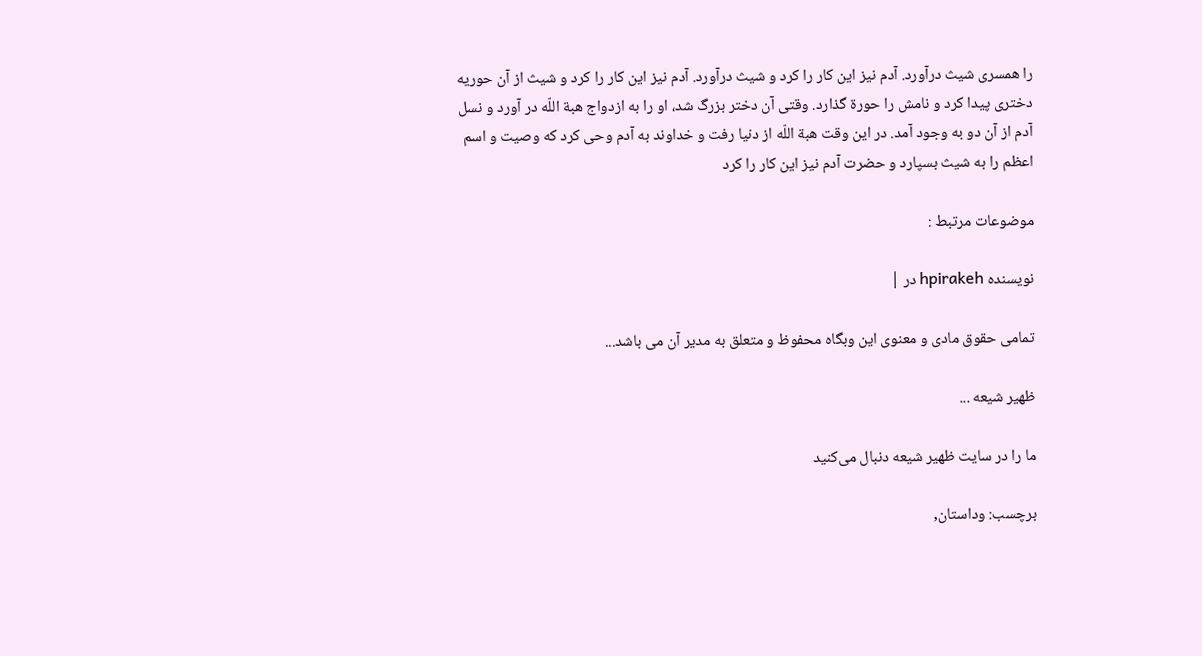را همسرى شیث درآورد. آدم نیز این كار را كرد و شیث درآورد. آدم نیز این كار را كرد و شیث از آن حوریه دخترى پیدا كرد و نامش را حورة گذارد. وقتى آن دختر بزرگ شد، او را به ازدواج هبة اللّه در آورد و نسل آدم از آن دو به وجود آمد. در این وقت هبة اللّه از دنیا رفت و خداوند به آدم وحى كرد كه وصیت و اسم اعظم را به شیث بسپارد و حضرت آدم نیز این كار را كرد

موضوعات مرتبط :

نویسنده hpirakeh در |

تمامی حقوق مادی و معنوی این وبگاه محفوظ و متعلق به مدیر آن می باشد...

ظهیر شیعه ...

ما را در سایت ظهیر شیعه دنبال می‌کنید

برچسب: وداستان,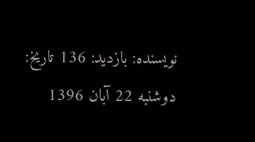نویسنده: بازدید: 136 تاريخ: دوشنبه 22 آبان 1396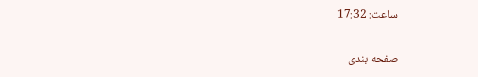ساعت: 17:32

صفحه بندی